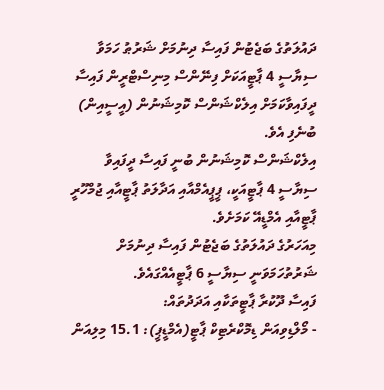ދައުލަތުގެ ބަޖެޓުން ފައިސާ ދިނުމަށް ޝަރުޠު ހަމަވާ ސިޔާސީ 4 ޕާޓީއަކަށް ފިނޭންސް މިނިސްޓްރީން ފައިސާ ދީފައިވާކަމަށް އިލެކްޝަންސް ކޮމިޝަނުން (އީސީއިން) ބުނެފި އެވެ.
އިލެކްޝަންސް ކޮމިޝަނުން ބުނީ ފައިސާ ދީފައިވާ ސިޔާސީ 4 ޕާޓީއަކީ، ޕީޕީއެމްއާއި އަދާލަތު ޕާޓީއާއި ޖުމްހޫރީ ޕާޓީއާއި އެމްޑީއޭ ކަމަށެވެ.
މިއަހަރުގެ ދައުލަތުގެ ބަޖެޓުން ފައިސާ ދިނުމަށް ޝަރުތުހަމަވަނީ ސިޔާސީ 6 ޕާޓީއެއްގައެވެ.
ފައިސާ ދޫކުރާ ޕާޓީތަކާއި އަދަދުތައް:
- މޯލްޑިވިއަން ޑިމޮކްރެޓިކް ޕާޓީ(އެމްޑީޕީ): 15.1 މިލިއަން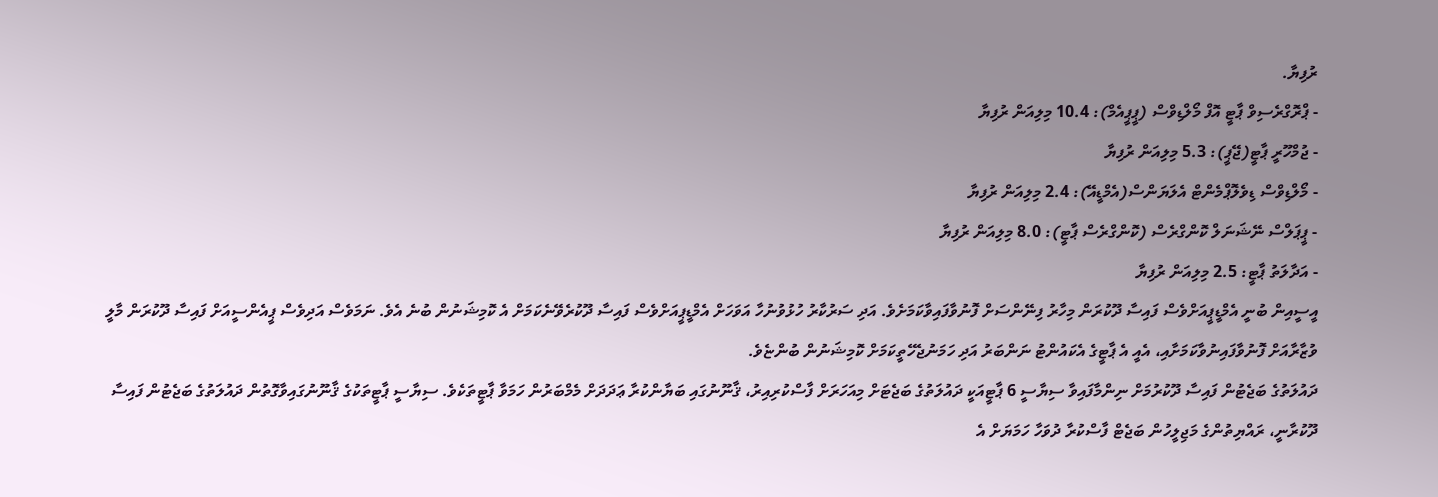ރުފިޔާ.
- ޕްރޮގްރެސިވް ޕާޓީ އޮފް މޯލްޑިވްސް (ޕީޕީއެމް): 10.4 މިލިއަން ރުފިޔާ
- ޖުމްހޫރީ ޕާޓީ(ޖޭޕީ): 5.3 މިލިއަން ރުފިޔާ
- މޯލްޑިވްސް ޑިވެލޮޕްމެންޓް އެލަޔަންސް(އެމްޑީއޭ): 2.4 މިލިއަން ރުފިޔާ
- ޕީޕަލްސް ނޭޝަނަލް ކޮންގްރެސް (ކޮންގްރެސް ޕާޓީ): 8.0 މިލިއަން ރުފިޔާ
- އަދާލަތު ޕާޓީ: 2.5 މިލިއަން ރުފިޔާ
އީސީއިން ބުނީ އެމްޑީޕީއަށްވެސް ފައިސާ ދޫކުރަން މިހާރު ފިނޭންސަށް ފޮނުވާފައިވާކަމަށެވެ. އަދި ސަރުކާރު ހުޅުވުނުހާ އަވަހަށް އެމްޑީޕީއަށްވެސް ފައިސާ ދޫކުރެވޭނެކަމަށް އެ ކޮމިޝަނުން ބުނެ އެވެ. ނަމަވެސް އަދިވެސް ޕީއެންސީއަށް ފައިސާ ދޫކުރަން މާލީ ވުޒާރާއަށް ފޮނުވާފައިނުވާކަމަށާއި، އެއީ އެ ޕާޓީގެ އެކައުންޓު ނަންބަރު އަދި ހަމަނުޖެހޭތީކަމަށް ކޮމިޝަނުން ބުންޏެވެ.
ދައުލަތުގެ ބަޖެޓުން ފައިސާ ދޫކުރުމަށް ނިންމާފައިވާ ސިޔާސީ 6 ޕާޓީއަކީ ދައުލަތުގެ ބަޖެޓަށް މިއަހަރަށް ފާސްކުރިއިރު، ޤާނޫނުގައި ބަޔާންކުރާ ޢަދަދަށް މެމްބަރުން ހަމަވާ ޕާޓީތަކެވެ. ސިޔާސީ ޕާޓީތަކުގެ ޤާނޫނުގައިވާގޮތުން ދައުލަތުގެ ބަޖެޓުން ފައިސާ ދޫކުރާނީ، ރައްޔިތުންގެ މަޖިލީހުން ބަޖެޓް ފާސްކުރާ ދުވަހާ ހަމަޔަށް އެ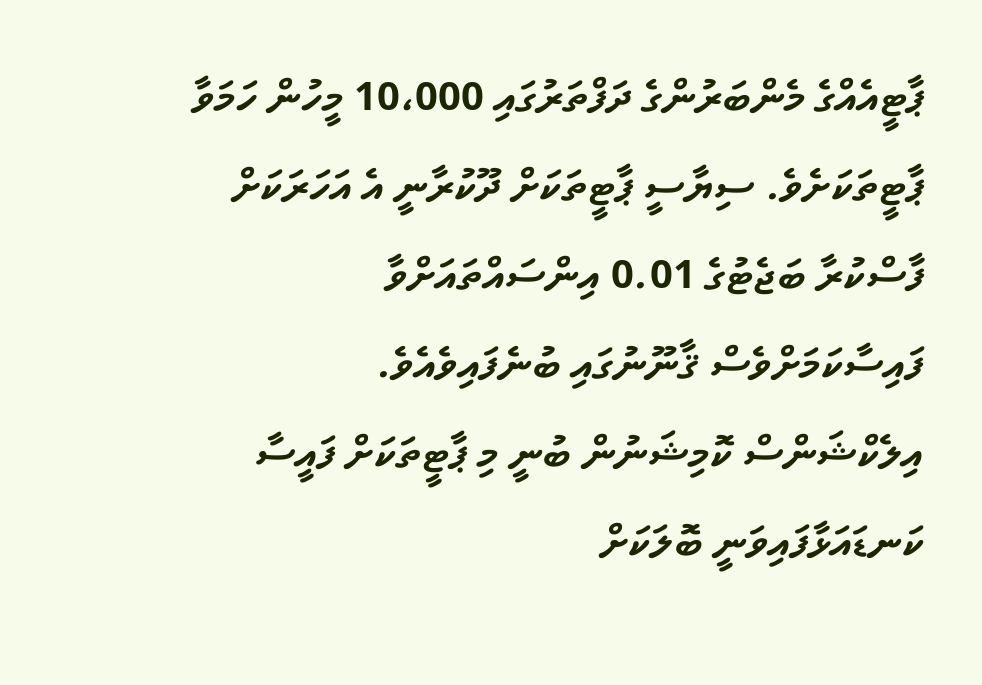ޕާޓީއެއްގެ މެންބަރުންގެ ދަފްތަރުގައި 10،000 މީހުން ހަމަވާ ޕާޓީތަކަށެވެ. ސިޔާސީ ޕާޓީތަކަށް ދޫކުރާނީ އެ އަހަރަކަށް ފާސްކުރާ ބަޖެޓުގެ 0.01 އިންސައްތައަށްވާ ފައިސާކަމަށްވެސް ޤާނޫނުގައި ބުނެފައިވެއެވެ.
އިލެކްޝަންސް ކޮމިޝަނުން ބުނީ މި ޕާޓީތަކަށް ފައީސާ ކަނޑައަޅާފައިވަނީ ބޮލަކަށް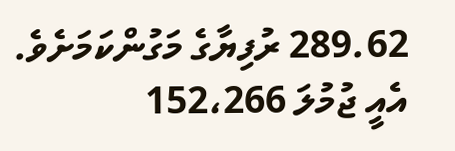289.62 ރުފިޔާގެ މަގުންކަމަށެވެ. އެއީ ޖުމުލަ 152،266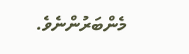މެންބަރުންނެވެ.